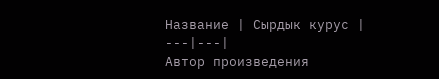Название | Сырдык курус |
---|---|
Автор произведения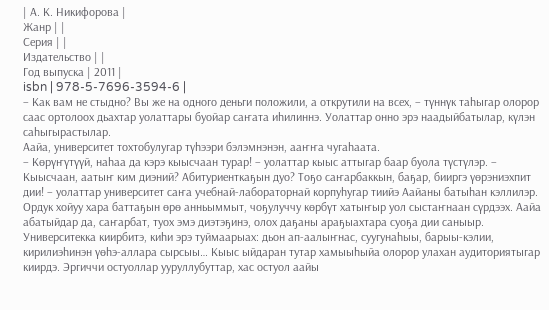| А. К. Никифорова |
Жанр | |
Серия | |
Издательство | |
Год выпуска | 2011 |
isbn | 978-5-7696-3594-6 |
– Как вам не стыдно? Вы же на одного деньги положили, а открутили на всех, – түннүк таһыгар олорор саас ортолоох дьахтар уолаттары буойар саҥата иһилиннэ. Уолаттар онно эрэ наадыйбатылар, күлэн саһыгырастылар.
Аайа, университет тохтобулугар түһээри бэлэмнэнэн, ааҥҥа чугаһаата.
– Көрүҥүтүүй, наһаа да кэрэ кыысчаан турар! – уолаттар кыыс аттыгар баар буола түстүлэр. – Кыысчаан, аатыҥ ким диэний? Абитуриенткаҕын дуо? Тоҕо саҥарбаккын, баҕар, бииргэ үөрэниэхпит дии! – уолаттар университет саҥа учебнай-лабораторнай корпуһугар тиийэ Аайаны батыһан кэллилэр. Ордук хойуу хара баттаҕын өрө анньыммыт, чоҕулуччу көрбүт хатыҥыр уол сыстаҥнаан сүрдээх. Аайа абатыйдар да, саҥарбат, туох эмэ диэтэҕинэ, олох даҕаны араҕыахтара суоҕа дии саныыр.
Университекка киирбитэ, киһи эрэ туймаарыах: дьон ап-аалыҥнас, суугунаһыы, барыы-кэлии, кирилиэһинэн үөһэ-аллара сырсыы… Кыыс ыйдаран тутар хамыыһыйа олорор улахан аудиториятыгар киирдэ. Эргиччи остуоллар ууруллубуттар, хас остуол аайы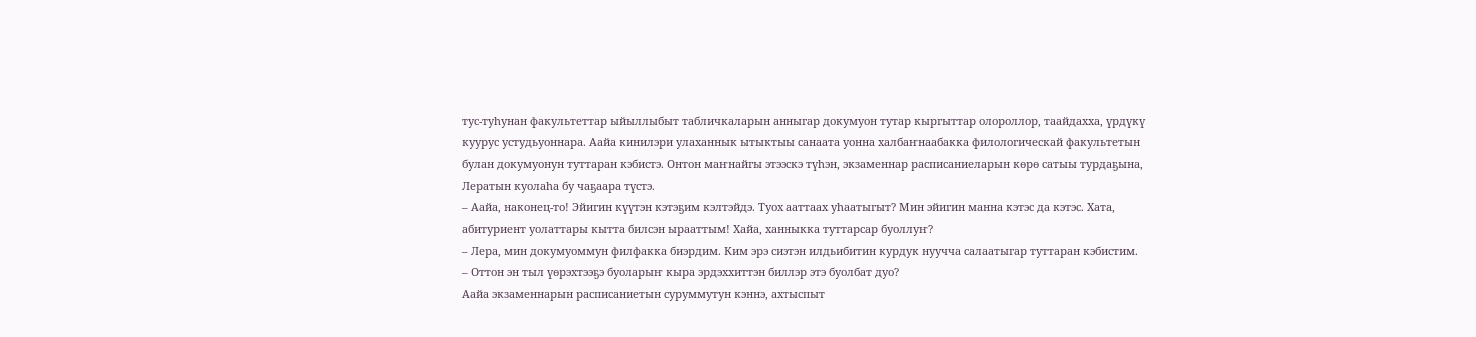тус-туһунан факультеттар ыйыллыбыт табличкаларын анныгар докумуон тутар кыргыттар олороллор, таайдахха, үрдүкү куурус устудьуоннара. Аайа кинилэри улаханнык ытыктыы санаата уонна халбаҥнаабакка филологическай факультетын булан докумуонун туттаран кэбистэ. Онтон маҥнайгы этээскэ түһэн, экзаменнар расписаниеларын көрө сатыы турдаҕына, Лератын куолаһа бу чаҕаара түстэ.
– Аайа, наконец-то! Эйигин күүтэн кэтэҕим кэлтэйдэ. Туох ааттаах уһаатыгыт? Мин эйигин манна кэтэс да кэтэс. Хата, абитуриент уолаттары кытта билсэн ырааттым! Хайа, ханныкка туттарсар буоллуҥ?
– Лера, мин докумуоммун филфакка биэрдим. Ким эрэ сиэтэн илдьибитин курдук нуучча салаатыгар туттаран кэбистим.
– Оттон эн тыл үөрэхтээҕэ буоларыҥ кыра эрдэххиттэн биллэр этэ буолбат дуо?
Аайа экзаменнарын расписаниетын суруммутун кэннэ, ахтыспыт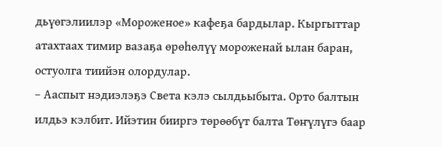дьүөгэлиилэр «Мороженое» кафеҕа бардылар. Кыргыттар атахтаах тимир вазаҕа өрөһөлүү мороженай ылан баран, остуолга тиийэн олордулар.
– Ааспыт нэдиэлэҕэ Света кэлэ сылдьыбыта. Орто балтын илдьэ кэлбит. Ийэтин бииргэ төрөөбүт балта Төҥүлүгэ баар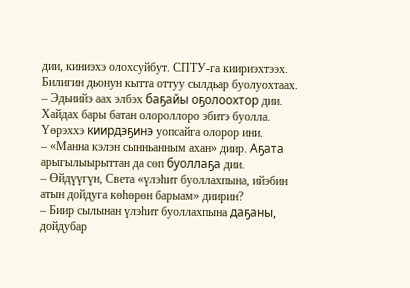дии, киниэхэ олохсуйбут. СПТУ-га киириэхтээх. Билигин дьонун кытта оттуу сылдьар буолуохтаах.
– Эдьиийэ аах элбэх баҕайы оҕолоохтор дии. Хайдах бары батан олороллоро эбитэ буолла. Үөрэххэ киирдэҕинэ уопсайга олорор ини.
– «Манна кэлэн сынньанным ахан» диир. Аҕата арыгылыырыттан да сөп буоллаҕа дии.
– Өйдүүгүн, Света «үлэһит буоллахпына, ийэбин атын дойдуга көһөрөн барыам» диирин?
– Биир сылынан үлэһит буоллахпына даҕаны, дойдубар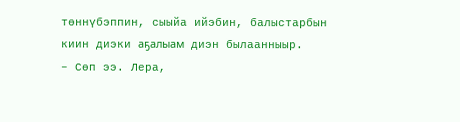төннүбэппин, сыыйа ийэбин, балыстарбын киин диэки аҕалыам диэн былаанныыр.
– Сөп ээ. Лера,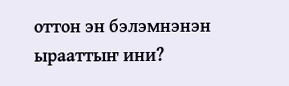оттон эн бэлэмнэнэн ырааттыҥ ини?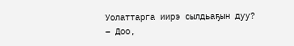Уолаттарга иирэ сылдьаҕын дуу?
– Доо,